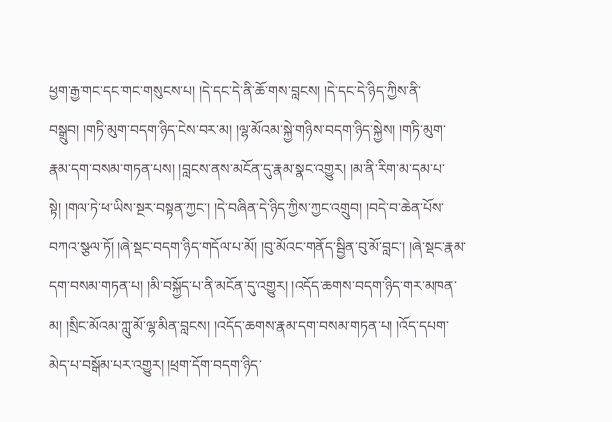ཕྱག་རྒྱ་གང་དང་གང་གསུངས་པ། །དེ་དང་དེ་ནི་ཆོ་གས་བླངས། །དེ་དང་དེ་ཉིད་ཀྱིས་ནི་བསྒྲུབ། །གཏི་མུག་བདག་ཉིད་ངེས་བར་མ། །ལྷ་མོའམ་སྐྱེ་གཉིས་བདག་ཉིད་སྐྱེས། །གཏི་མུག་རྣམ་དག་བསམ་གཏན་པས། །བླངས་ནས་མངོན་དུ་རྣམ་སྣང་འགྱུར། །མ་ནི་རིག་མ་དམ་པ་སྟེ། །གལ་ཏེ་ཕ་ཡིས་སྔར་བསྟན་ཀྱང་། །དེ་བཞིན་དེ་ཉིད་ཀྱིས་ཀྱང་འགྲུབ། །བདེ་བ་ཆེན་པོས་བཀའ་སྩལ་ཏོ། །ཞེ་སྡང་བདག་ཉིད་གདོལ་པ་མོ། །བུ་མོའང་གནོད་སྦྱིན་བུ་མོ་བླང་། །ཞེ་སྡང་རྣམ་དག་བསམ་གཏན་པ། །མི་བསྐྱོད་པ་ནི་མངོན་དུ་འགྱུར། །འདོད་ཆགས་བདག་ཉིད་གར་མཁན་མ། །སྲིང་མོའམ་ཀླུ་མོ་ལྷ་མིན་བླངས། །འདོད་ཆགས་རྣམ་དག་བསམ་གཏན་པ། །འོད་དཔག་མེད་པ་བསྒོམ་པར་འགྱུར། །ཕྲག་དོག་བདག་ཉིད་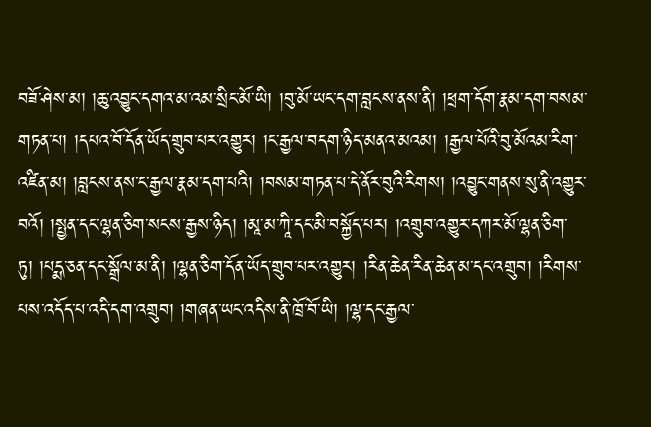བཟོ་ཤེས་མ། །ཆུ་འབྱུང་དགའ་མ་འམ་སྲིང་མོ་ཡི། །བུ་མོ་ཡང་དག་བླངས་ནས་ནི། །ཕྲག་དོག་རྣམ་དག་བསམ་གཏན་པ། །དཔའ་བོ་དོན་ཡོད་གྲུབ་པར་འགྱུར། །ང་རྒྱལ་བདག་ཉིད་མནའ་མའམ། །རྒྱལ་པོའི་བུ་མོའམ་རིག་འཛིན་མ། །བླངས་ནས་ང་རྒྱལ་རྣམ་དག་པའི། །བསམ་གཏན་པ་དེ་ནོར་བུའི་རིགས། །འབྱུང་གནས་སུ་ནི་འགྱུར་བའོ། །སྤྱན་དང་ལྷན་ཅིག་སངས་རྒྱས་ཉིད། །མཱ་མ་ཀཱི་དང་མི་བསྐྱོད་པར། །འགྲུབ་འགྱུར་དཀར་མོ་ལྷན་ཅིག་ཏུ། །པདྨ་ཅན་དང་སྒྲོལ་མ་ནི། །ལྷན་ཅིག་དོན་ཡོད་གྲུབ་པར་འགྱུར། །རིན་ཆེན་རིན་ཆེན་མ་དང་འགྲུབ། །རིགས་པས་འདོད་པ་འདི་དག་འགྲུབ། །གཞན་ཡང་འདིས་ནི་ཁྲོ་བོ་ཡི། །ལྷ་དང་རྒྱལ་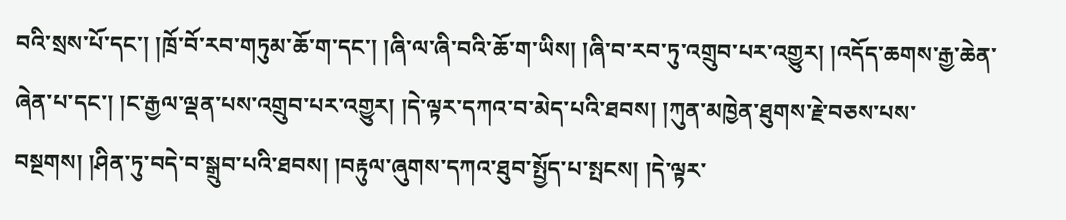བའི་སྲས་པོ་དང་། །ཁྲོ་བོ་རབ་གཏུམ་ཆོ་ག་དང་། །ཞི་ལ་ཞི་བའི་ཆོ་ག་ཡིས། །ཞི་བ་རབ་ཏུ་འགྲུབ་པར་འགྱུར། །འདོད་ཆགས་རྒྱ་ཆེན་ཞེན་པ་དང་། །ང་རྒྱལ་ལྡན་པས་འགྲུབ་པར་འགྱུར། །དེ་ལྟར་དཀའ་བ་མེད་པའི་ཐབས། །ཀུན་མཁྱེན་ཐུགས་རྗེ་བཅས་པས་བསྔགས། །ཤིན་ཏུ་བདེ་བ་སྒྲུབ་པའི་ཐབས། །བརྟུལ་ཞུགས་དཀའ་ཐུབ་སྤྱོད་པ་སྤངས། །དེ་ལྟར་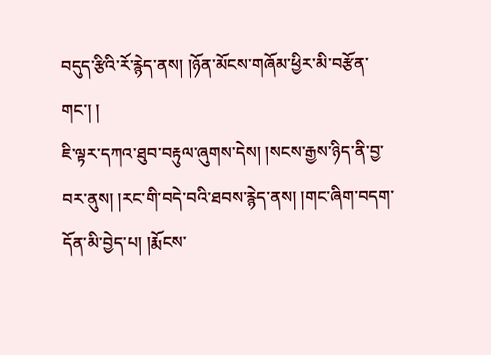བདུད་རྩིའི་རོ་རྙེད་ནས། །ཉོན་མོངས་གཞོམ་ཕྱིར་མི་བརྩོན་གང་། །
ཇི་ལྟར་དཀའ་ཐུབ་བརྟུལ་ཞུགས་དེས། །སངས་རྒྱས་ཉིད་ནི་བྱ་བར་ནུས། །རང་གི་བདེ་བའི་ཐབས་རྙེད་ནས། །གང་ཞིག་བདག་དོན་མི་བྱེད་པ། །རྨོངས་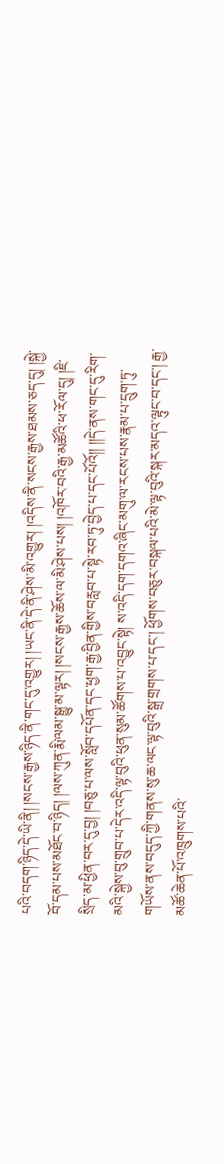པའི་བདག་ཉིད་དེ་ཡི་ནི། །སངས་རྒྱས་ཉིད་ནི་གང་དུ་འགྱུར། །ཡང་ནི་དེ་ནི་ཤེས་མི་འགྱུར། །འདིས་ནི་སངས་རྒྱས་ཐམས་ཅད་དུ། །སྐྱེ་བོ་དམ་པས་མཐོང་བ་ཉིད། །ལས་ཀུན་རྨི་ལམ་སྒྱུ་མ་ལྟར། །སངས་རྒྱས་ཆོས་ལ་མི་ཤེས་པས། །འཁོར་བའི་རྒྱ་མཚོའི་ཕ་རོལ་དུ། །ཇི་སྲིད་མ་ཕྱིན་བར་དུ་བྱ། །བཅུ་པ་ལས་སློབ་དཔོན་དང་ཕྱག་རྒྱ་བྱིན་གྱིས་བརླབ་པ་སྟེ་རབ་ཏུ་བྱེད་པ་དང་པོའོ།། །།དེ་ནས་གང་དུ་རིག་མའི་སྐྱེས་བུ་གྲུབ་པ་དེར་འདི་ལྟ་བུའི་ཕུན་སུམ་ཚོགས་པ་འབྱུང་སྟེ། ས་འདི་དག་དགའ་ཞིང་མགུ་ལ་རངས་པས་རྣམ་པ་དྲུག་ཏུ་གཡོས་ནས་བདུད་ཀྱི་གནས་སུ་ཆ་ལང་ལྟ་བུའི་སྒྲ་གྲགས་པ་དང་། ཕྱོགས་བཅུར་བསྐལ་པའི་མེ་ལྟ་བུའི་སྐར་མདའ་ལྟུང་བ་དང་། རྒྱ་མཚོ་ཆེན་པོ་འཁྲུགས་པའི་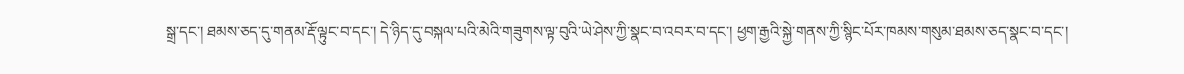སྒྲ་དང་། ཐམས་ཅད་དུ་གནམ་རྡོ་ལྟུང་བ་དང་། དེ་ཉིད་དུ་བསྐལ་པའི་མེའི་གཟུགས་ལྟ་བུའི་ཡེ་ཤེས་ཀྱི་སྣང་བ་འབར་བ་དང་། ཕྱག་རྒྱའི་སྐྱེ་གནས་ཀྱི་སྙིང་པོར་ཁམས་གསུམ་ཐམས་ཅད་སྣང་བ་དང་།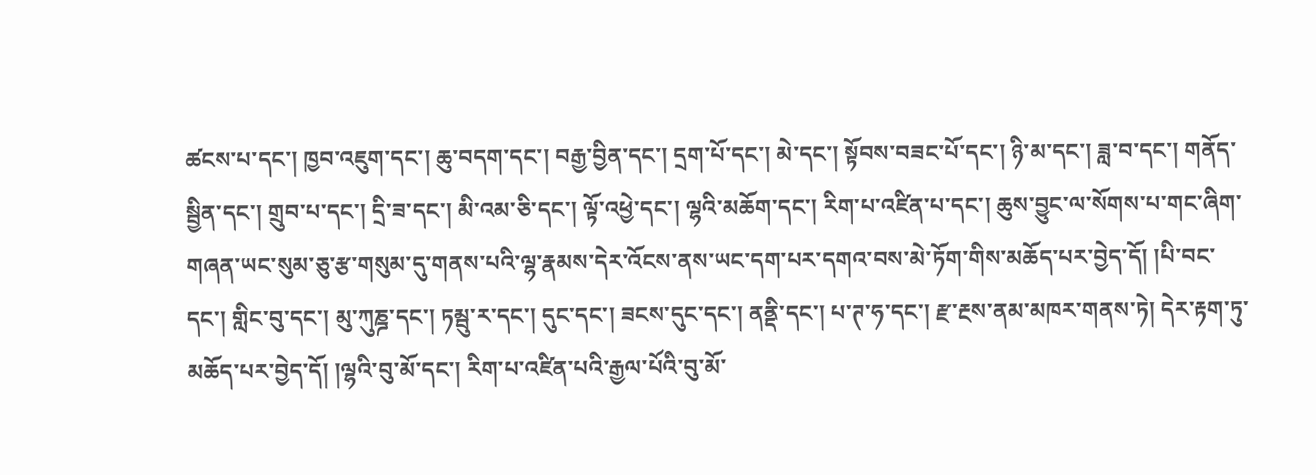ཚངས་པ་དང་། ཁྱབ་འཇུག་དང་། ཆུ་བདག་དང་། བརྒྱ་བྱིན་དང་། དྲག་པོ་དང་། མེ་དང་། སྟོབས་བཟང་པོ་དང་། ཉི་མ་དང་། ཟླ་བ་དང་། གནོད་སྦྱིན་དང་། གྲུབ་པ་དང་། དྲི་ཟ་དང་། མི་འམ་ཅི་དང་། ལྟོ་འཕྱེ་དང་། ལྷའི་མཆོག་དང་། རིག་པ་འཛིན་པ་དང་། ཆུས་བྱུང་ལ་སོགས་པ་གང་ཞིག་གཞན་ཡང་སུམ་ཅུ་རྩ་གསུམ་དུ་གནས་པའི་ལྷ་རྣམས་དེར་འོངས་ནས་ཡང་དག་པར་དགའ་བས་མེ་ཏོག་གིས་མཆོད་པར་བྱེད་དོ། །པི་བང་དང་། གླིང་བུ་དང་། མུ་ཀུཎྜ་དང་། ཏམྦུ་ར་དང་། དུང་དང་། ཟངས་དུང་དང་། ནནྡི་དང་། པ་ཊ་ཧ་དང་། རྫ་རྔས་ནམ་མཁར་གནས་ཏེ། དེར་རྟག་ཏུ་མཆོད་པར་བྱེད་དོ། །ལྷའི་བུ་མོ་དང་། རིག་པ་འཛིན་པའི་རྒྱལ་པོའི་བུ་མོ་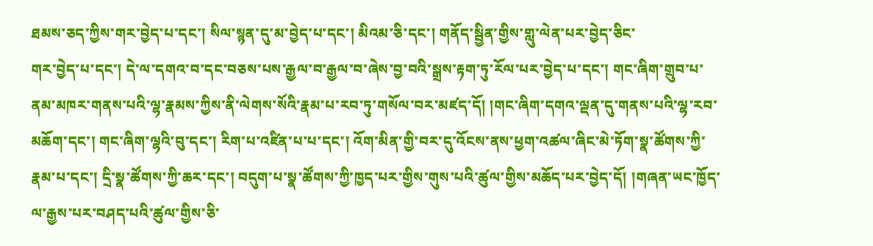ཐམས་ཅད་ཀྱིས་གར་བྱེད་པ་དང་། སིལ་སྙན་དུ་མ་བྱེད་པ་དང་། མིའམ་ཅི་དང་། གནོད་སྦྱིན་གྱིས་གླུ་ལེན་པར་བྱེད་ཅིང་
གར་བྱེད་པ་དང་། དེ་ལ་དགའ་བ་དང་བཅས་པས་རྒྱལ་བ་རྒྱལ་བ་ཞེས་བྱ་བའི་སྒྲས་རྟག་ཏུ་རོལ་པར་བྱེད་པ་དང་། གང་ཞིག་གྲུབ་པ་ནམ་མཁར་གནས་པའི་ལྷ་རྣམས་ཀྱིས་ནི་ལེགས་སོའི་རྣམ་པ་རབ་ཏུ་གསོལ་བར་མཛད་དོ། །གང་ཞིག་དགའ་ལྡན་དུ་གནས་པའི་ལྷ་རབ་མཆོག་དང་། གང་ཞིག་ལྷའི་བུ་དང་། རིག་པ་འཛིན་པ་པ་དང་། འོག་མིན་གྱི་བར་དུ་འོངས་ནས་ཕྱག་འཚལ་ཞིང་མེ་ཏོག་སྣ་ཚོགས་ཀྱི་རྣམ་པ་དང་། དྲི་སྣ་ཚོགས་ཀྱི་ཆར་དང་། བདུག་པ་སྣ་ཚོགས་ཀྱི་ཁྱད་པར་གྱིས་གུས་པའི་ཚུལ་གྱིས་མཆོད་པར་བྱེད་དོ། །གཞན་ཡང་ཁྱོད་ལ་རྒྱས་པར་བཤད་པའི་ཚུལ་གྱིས་ཅི་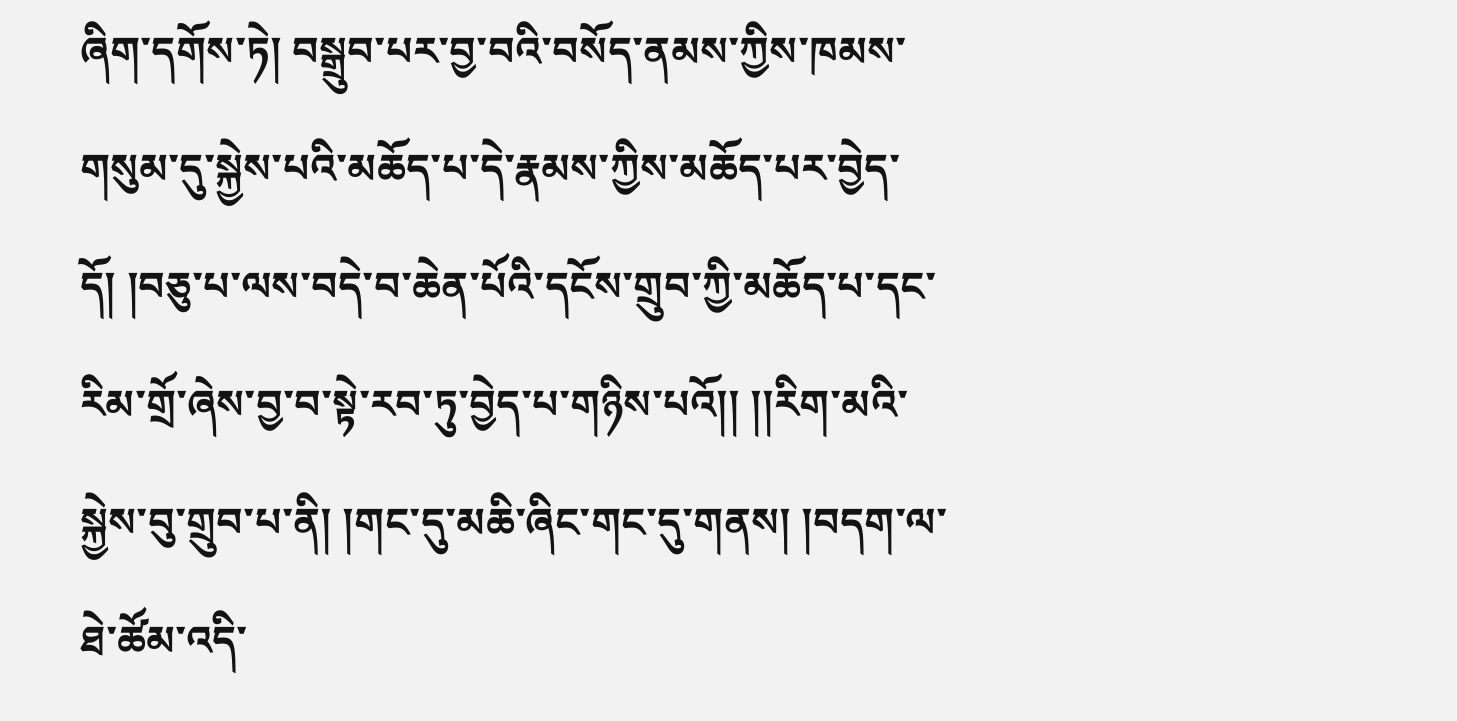ཞིག་དགོས་ཏེ། བསྒྲུབ་པར་བྱ་བའི་བསོད་ནམས་ཀྱིས་ཁམས་གསུམ་དུ་སྐྱེས་པའི་མཆོད་པ་དེ་རྣམས་ཀྱིས་མཆོད་པར་བྱེད་དོ། །བཅུ་པ་ལས་བདེ་བ་ཆེན་པོའི་དངོས་གྲུབ་ཀྱི་མཆོད་པ་དང་རིམ་གྲོ་ཞེས་བྱ་བ་སྟེ་རབ་ཏུ་བྱེད་པ་གཉིས་པའོ།། །།རིག་མའི་སྐྱེས་བུ་གྲུབ་པ་ནི། །གང་དུ་མཆི་ཞིང་གང་དུ་གནས། །བདག་ལ་ཐེ་ཚོམ་འདི་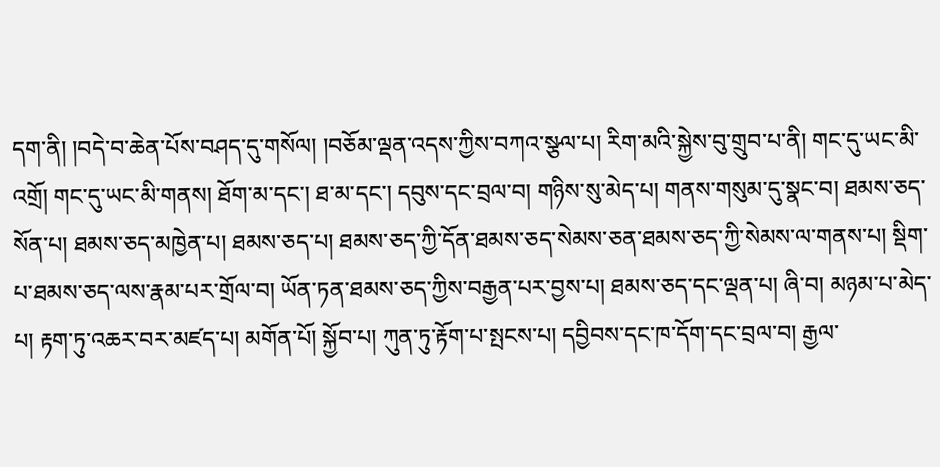དག་ནི། །བདེ་བ་ཆེན་པོས་བཤད་དུ་གསོལ། །བཅོམ་ལྡན་འདས་ཀྱིས་བཀའ་སྩལ་པ། རིག་མའི་སྐྱེས་བུ་གྲུབ་པ་ནི། གང་དུ་ཡང་མི་འགྲོ། གང་དུ་ཡང་མི་གནས། ཐོག་མ་དང་། ཐ་མ་དང་། དབུས་དང་བྲལ་བ། གཉིས་སུ་མེད་པ། གནས་གསུམ་དུ་སྣང་བ། ཐམས་ཅད་སོན་པ། ཐམས་ཅད་མཁྱེན་པ། ཐམས་ཅད་པ། ཐམས་ཅད་ཀྱི་དོན་ཐམས་ཅད་སེམས་ཅན་ཐམས་ཅད་ཀྱི་སེམས་ལ་གནས་པ། སྡིག་པ་ཐམས་ཅད་ལས་རྣམ་པར་གྲོལ་བ། ཡོན་ཏན་ཐམས་ཅད་ཀྱིས་བརྒྱན་པར་བྱས་པ། ཐམས་ཅད་དང་ལྡན་པ། ཞི་བ། མཉམ་པ་མེད་པ། རྟག་ཏུ་འཆར་བར་མཛད་པ། མགོན་པོ། སྐྱོབ་པ། ཀུན་ཏུ་རྟོག་པ་སྤངས་པ། དབྱིབས་དང་ཁ་དོག་དང་བྲལ་བ། རྒྱལ་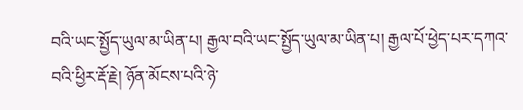བའི་ཡང་སྤྱོད་ཡུལ་མ་ཡིན་པ། རྒྱལ་བའི་ཡང་སྤྱོད་ཡུལ་མ་ཡིན་པ། རྒྱལ་པོ་ཕྱེད་པར་དཀའ་བའི་ཕྱིར་རྡོ་རྗེ། ཉོན་མོངས་པའི་ཉེ་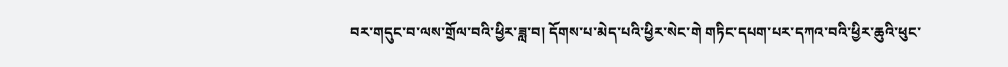བར་གདུང་བ་ལས་གྲོལ་བའི་ཕྱིར་ཟླ་བ། དོགས་པ་མེད་པའི་ཕྱིར་སེང་གེ གཏིང་དཔག་པར་དཀའ་བའི་ཕྱིར་ཆུའི་ཕུང་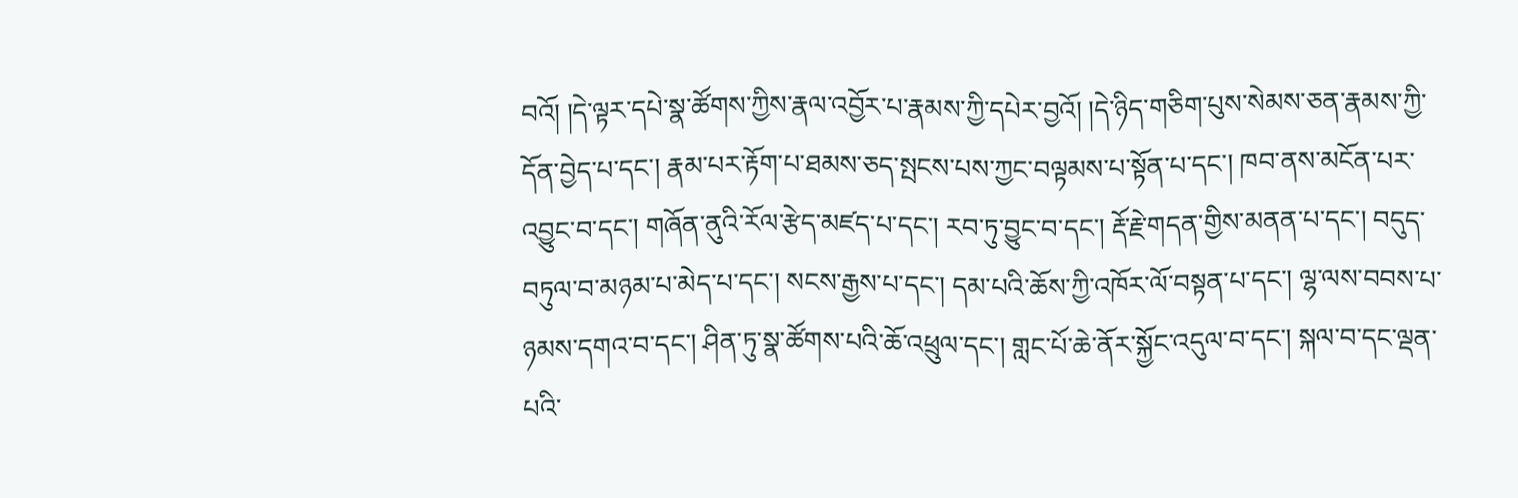བའོ། །དེ་ལྟར་དཔེ་སྣ་ཚོགས་ཀྱིས་རྣལ་འབྱོར་པ་རྣམས་ཀྱི་དཔེར་བྱའོ། །དེ་ཉིད་གཅིག་པུས་སེམས་ཅན་རྣམས་ཀྱི་དོན་བྱེད་པ་དང་། རྣམ་པར་རྟོག་པ་ཐམས་ཅད་སྤངས་པས་ཀྱང་བལྟམས་པ་སྟོན་པ་དང་། ཁབ་ནས་མངོན་པར་འབྱུང་བ་དང་། གཞོན་ནུའི་རོལ་རྩེད་མཛད་པ་དང་། རབ་ཏུ་བྱུང་བ་དང་། རྡོ་རྗེ་གདན་གྱིས་མནན་པ་དང་། བདུད་བཏུལ་བ་མཉམ་པ་མེད་པ་དང་། སངས་རྒྱས་པ་དང་། དམ་པའི་ཆོས་ཀྱི་འཁོར་ལོ་བསྟན་པ་དང་། ལྷ་ལས་བབས་པ་ཉམས་དགའ་བ་དང་། ཤིན་ཏུ་སྣ་ཚོགས་པའི་ཆོ་འཕྲུལ་དང་། གླང་པོ་ཆེ་ནོར་སྐྱོང་འདུལ་བ་དང་། སྐལ་བ་དང་ལྡན་པའི་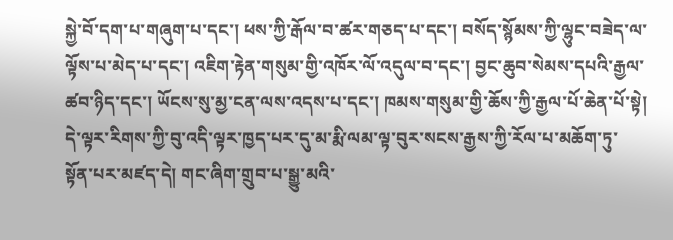སྐྱེ་བོ་དག་པ་གཞུག་པ་དང་། ཕས་ཀྱི་རྒོལ་བ་ཚར་གཅད་པ་དང་། བསོད་སྙོམས་ཀྱི་ལྷུང་བཟེད་ལ་ལྟོས་པ་མེད་པ་དང་། འཇིག་རྟེན་གསུམ་གྱི་འཁོར་ལོ་འདུལ་བ་དང་། བྱང་ཆུབ་སེམས་དཔའི་རྒྱལ་ཚབ་ཉིད་དང་། ཡོངས་སུ་མྱ་ངན་ལས་འདས་པ་དང་། ཁམས་གསུམ་གྱི་ཆོས་ཀྱི་རྒྱལ་པོ་ཆེན་པོ་སྟེ། དེ་ལྟར་རིགས་ཀྱི་བུ་འདི་ལྟར་ཁྱད་པར་དུ་མ་རྨི་ལམ་ལྟ་བུར་སངས་རྒྱས་ཀྱི་རོལ་པ་མཆོག་ཏུ་སྟོན་པར་མཛད་དེ། གང་ཞིག་གྲུབ་པ་སྒྱུ་མའི་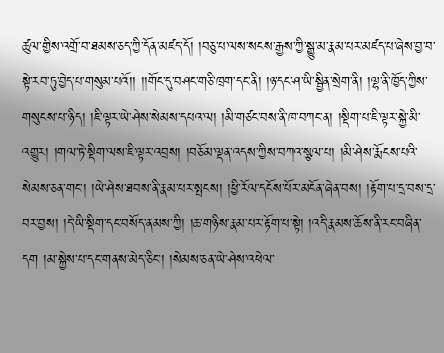ཚུལ་གྱིས་འགྲོ་བ་ཐམས་ཅད་ཀྱི་དོན་མཛད་དོ། །བཅུ་པ་ལས་སངས་རྒྱས་ཀྱི་སྒྱུ་མ་རྣམ་པར་མཛད་པ་ཞེས་བྱ་བ་སྟེ་རབ་ཏུ་བྱེད་པ་གསུམ་པའོ།། །།གོང་དུ་བཤང་གཅི་ཁྲག་དང་ནི། །ཉ་དང་ཤ་ཡི་སྦྱིན་སྲེག་ནི། །ལྷ་ནི་ཁྱོད་ཀྱིས་གསུངས་པ་ཉིད། །ཇི་ལྟར་ཡེ་ཤེས་སེམས་དཔའ་ལ། །མི་གཙང་བས་ནི་ཁ་བཀང་ན། །སྡིག་པ་ཇི་ལྟར་སྐྱེ་མི་འགྱུར། །གལ་ཏེ་སྡིག་ལས་ཇི་ལྟར་འབྲས། །བཅོམ་ལྡན་འདས་ཀྱིས་བཀའ་སྩལ་པ། །མི་ཤེས་རྨོངས་པའི་སེམས་ཅན་གང་། །ཡེ་ཤེས་ཐབས་ནི་རྣམ་པར་སྤངས། །ཕྱི་རོལ་དངོས་པོར་མངོན་ཞེན་བས། །རྟོག་པ་དྲ་བས་དྲ་བར་བྱས། །དེ་ཡི་སྡིག་དང་བསོད་ནམས་ཀྱི། །ཆ་གཉིས་རྣམ་པར་རྟོག་པ་སྟེ། །འདི་རྣམས་ཆོས་ནི་རང་བཞིན་དག །མ་སྐྱེས་པ་དང་གནས་མེད་ཅིང་། །སེམས་ཅན་ཡེ་ཤེས་འཕེལ་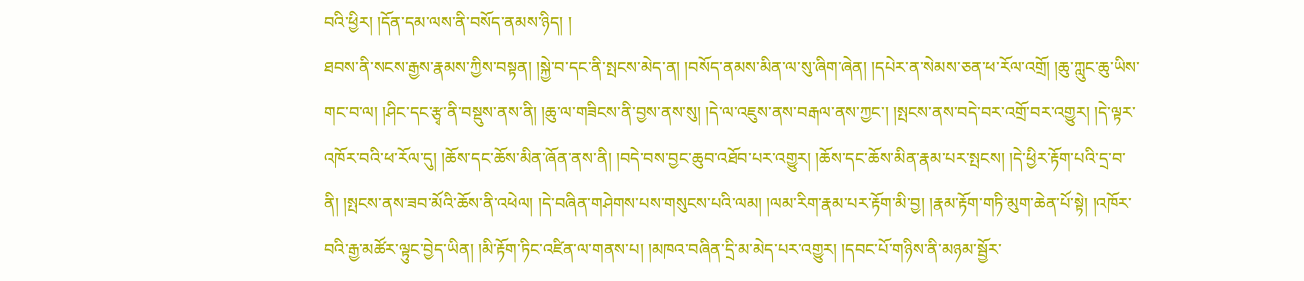བའི་ཕྱིར། །དོན་དམ་ལས་ནི་བསོད་ནམས་ཉིད། །
ཐབས་ནི་སངས་རྒྱས་རྣམས་ཀྱིས་བསྟན། །སྐྱེ་བ་དང་ནི་སྤངས་མེད་ན། །བསོད་ནམས་མིན་ལ་སུ་ཞིག་ཞེན། །དཔེར་ན་སེམས་ཅན་ཕ་རོལ་འགྲོ། །ཆུ་ཀླུང་ཆུ་ཡིས་གང་བ་ལ། །ཤིང་དང་རྩྭ་ནི་བསྡུས་ནས་ནི། །ཆུ་ལ་གཟིངས་ནི་བྱས་ནས་སུ། །དེ་ལ་འཇུས་ནས་བརྒལ་ནས་ཀྱང་། །སྤངས་ནས་བདེ་བར་འགྲོ་བར་འགྱུར། །དེ་ལྟར་འཁོར་བའི་ཕ་རོལ་དུ། །ཆོས་དང་ཆོས་མིན་ཞོན་ནས་ནི། །བདེ་བས་བྱང་ཆུབ་འཐོབ་པར་འགྱུར། །ཆོས་དང་ཆོས་མིན་རྣམ་པར་སྤངས། །དེ་ཕྱིར་རྟོག་པའི་དྲ་བ་ནི། །སྤངས་ནས་ཟབ་མོའི་ཆོས་ནི་འཕེལ། །དེ་བཞིན་གཤེགས་པས་གསུངས་པའི་ལམ། །ལམ་རིག་རྣམ་པར་རྟོག་མི་བྱ། །རྣམ་རྟོག་གཏི་མུག་ཆེན་པོ་སྟེ། །འཁོར་བའི་རྒྱ་མཚོར་ལྟུང་བྱེད་ཡིན། །མི་རྟོག་ཏིང་འཛིན་ལ་གནས་པ། །མཁའ་བཞིན་དྲི་མ་མེད་པར་འགྱུར། །དབང་པོ་གཉིས་ནི་མཉམ་སྦྱོར་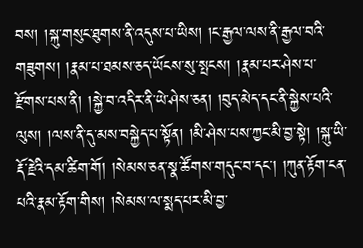བས། །སྐུ་གསུང་ཐུགས་ནི་འདུས་པ་ཡིས། །ང་རྒྱལ་ལས་ནི་རྒྱལ་བའི་གཟུགས། །རྣམ་པ་ཐམས་ཅད་ཡོངས་སུ་སྤངས། །རྣམ་པར་ཤེས་པ་རྫོགས་པས་ནི། །སྐྱེ་བ་འདིར་ནི་ཡེ་ཤེས་ཅན། །བུད་མེད་དང་ནི་སྐྱེས་པའི་ལུས། །ལས་ནི་དུ་མས་བསྐྱེད་པ་སྟོན། །མི་ཤེས་པས་ཀྱང་མི་བྱ་སྟེ། །སྐུ་ཡི་རྡོ་རྗེའི་དམ་ཚིག་གོ། །སེམས་ཅན་སྣ་ཚོགས་གདུང་བ་དང་། །ཀུན་རྟོག་ངན་པའི་རྣམ་རྟོག་གིས། །སེམས་ལ་སྨད་པར་མི་བྱ་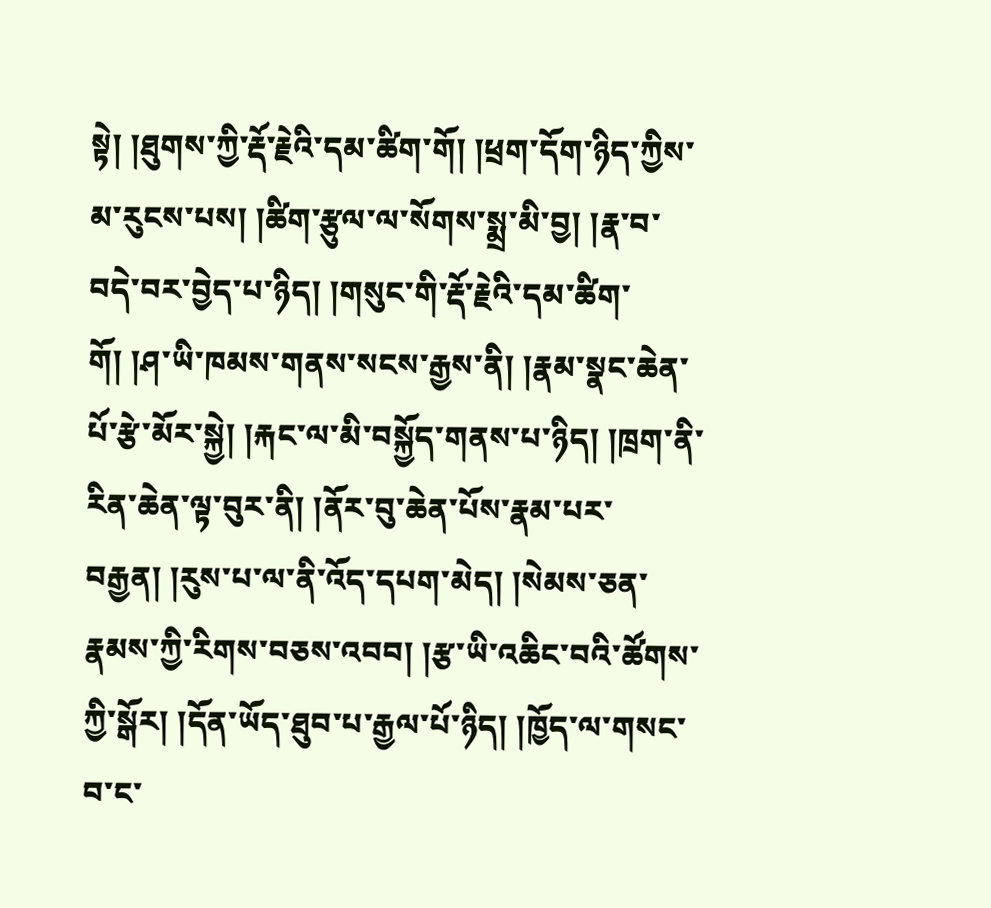སྟེ། །ཐུགས་ཀྱི་རྡོ་རྗེའི་དམ་ཚིག་གོ། །ཕྲག་དོག་ཉིད་ཀྱིས་མ་རུངས་པས། །ཚིག་རྩུལ་ལ་སོགས་སྨྲ་མི་བྱ། །རྣ་བ་བདེ་བར་བྱེད་པ་ཉིད། །གསུང་གི་རྡོ་རྗེའི་དམ་ཚིག་གོ། །ཤ་ཡི་ཁམས་གནས་སངས་རྒྱས་ནི། །རྣམ་སྣང་ཆེན་པོ་རྩེ་མོར་སྐྱེ། །རྐང་ལ་མི་བསྐྱོད་གནས་པ་ཉིད། །ཁྲག་ནི་རིན་ཆེན་ལྟ་བུར་ནི། །ནོར་བུ་ཆེན་པོས་རྣམ་པར་བརྒྱན། །རུས་པ་ལ་ནི་འོད་དཔག་མེད། །སེམས་ཅན་རྣམས་ཀྱི་རིགས་བཅས་འབབ། །རྩ་ཡི་འཆིང་བའི་ཚོགས་ཀྱི་སྒོར། །དོན་ཡོད་ཐུབ་པ་རྒྱལ་པོ་ཉིད། །ཁྱོད་ལ་གསང་བ་ང་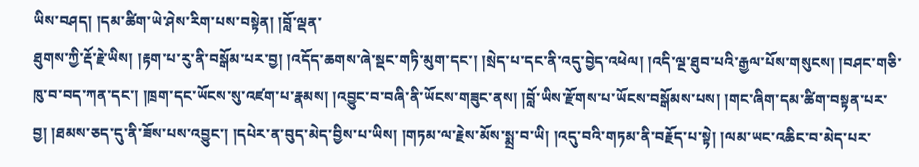ཡིས་བཤད། །དམ་ཚིག་ཡེ་ཤེས་རིག་པས་བསྟེན། །བློ་ལྡན་
ཐུགས་ཀྱི་རྡོ་རྗེ་ཡིས། །རྟག་པ་རུ་ནི་བསྒོམ་པར་བྱ། །འདོད་ཆགས་ཞེ་སྡང་གཏི་མུག་དང་། །སྲེད་པ་དང་ནི་འདུ་བྱེད་འཕེལ། །འདི་ལྔ་ཐུབ་པའི་རྒྱལ་པོས་གསུངས། །བཤང་གཅི་ཁུ་བ་བད་ཀན་དང་། །ཁྲག་དང་ཡོངས་སུ་འཛག་པ་རྣམས། །འབྱུང་བ་བཞི་ནི་ཡོངས་གཟུང་ནས། །བློ་ཡིས་རྫོགས་པ་ཡོངས་བསྒོམས་པས། །གང་ཞིག་དམ་ཚིག་བསྟན་པར་བྱ། །ཐམས་ཅད་དུ་ནི་ཟོས་པས་འབྱུང་། །དཔེར་ན་བུད་མེད་བྱིས་པ་ཡིས། །གཏམ་ལ་རྗེས་མོས་སྨྲ་བ་ཡི། །འདུ་བའི་གཏམ་ནི་བརྗོད་པ་སྟེ། །ལམ་ཡང་འཆིང་བ་མེད་པར་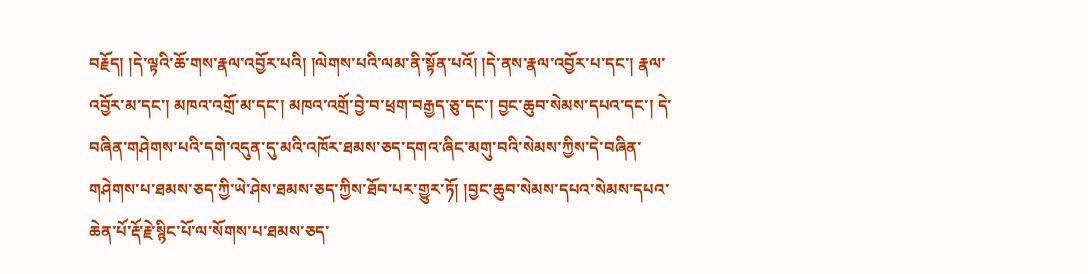བརྗོད། །དེ་ལྟའི་ཆོ་གས་རྣལ་འབྱོར་པའི། །ལེགས་པའི་ལམ་ནི་སྟོན་པའོ། །དེ་ནས་རྣལ་འབྱོར་པ་དང་། རྣལ་འབྱོར་མ་དང་། མཁའ་འགྲོ་མ་དང་། མཁའ་འགྲོ་བྱེ་བ་ཕྲག་བརྒྱད་ཅུ་དང་། བྱང་ཆུབ་སེམས་དཔའ་དང་། དེ་བཞིན་གཤེགས་པའི་དགེ་འདུན་དུ་མའི་འཁོར་ཐམས་ཅད་དགའ་ཞིང་མགུ་བའི་སེམས་ཀྱིས་དེ་བཞིན་གཤེགས་པ་ཐམས་ཅད་ཀྱི་ཡེ་ཤེས་ཐམས་ཅད་ཀྱིས་ཐོབ་པར་གྱུར་ཏོ། །བྱང་ཆུབ་སེམས་དཔའ་སེམས་དཔའ་ཆེན་པོ་རྡོ་རྗེ་སྙིང་པོ་ལ་སོགས་པ་ཐམས་ཅད་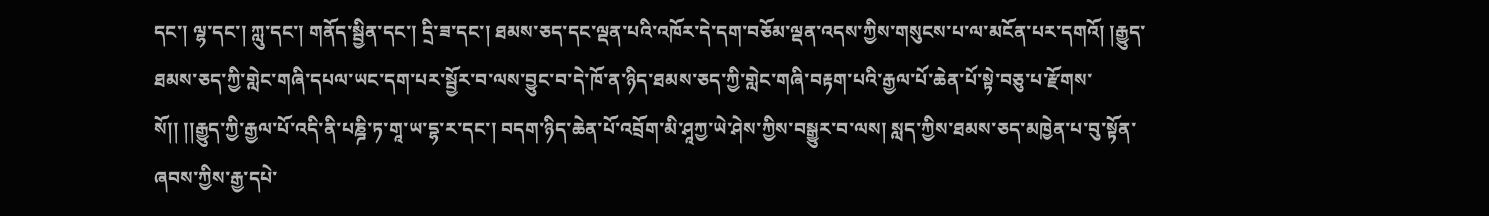དང་། ལྷ་དང་། ཀླུ་དང་། གནོད་སྦྱིན་དང་། དྲི་ཟ་དང་། ཐམས་ཅད་དང་ལྡན་པའི་འཁོར་དེ་དག་བཅོམ་ལྡན་འདས་ཀྱིས་གསུངས་པ་ལ་མངོན་པར་དགའོ། །རྒྱུད་ཐམས་ཅད་ཀྱི་གླེང་གཞི་དཔལ་ཡང་དག་པར་སྦྱོར་བ་ལས་བྱུང་བ་དེ་ཁོ་ན་ཉིད་ཐམས་ཅད་ཀྱི་གླེང་གཞི་བརྟག་པའི་རྒྱལ་པོ་ཆེན་པོ་སྟེ་བཅུ་པ་རྫོགས་སོ།། །།རྒྱུད་ཀྱི་རྒྱལ་པོ་འདི་ནི་པཎྜི་ཏ་གཱ་ཡ་དྷ་ར་དང་། བདག་ཉིད་ཆེན་པོ་འབྲོག་མི་ཤཱཀྱ་ཡེ་ཤེས་ཀྱིས་བསྒྱུར་བ་ལས། སླད་ཀྱིས་ཐམས་ཅད་མཁྱེན་པ་བུ་སྟོན་ཞབས་ཀྱིས་རྒྱ་དཔེ་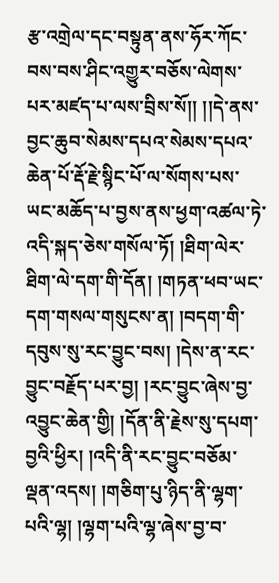རྩ་འགྲེལ་དང་བསྟུན་ནས་ཧོར་ཀོང་བས་བས་ཤིང་འགྱུར་བཅོས་ལེགས་པར་མཛད་པ་ལས་བྲིས་སོ།། །།དེ་ནས་བྱང་ཆུབ་སེམས་དཔའ་སེམས་དཔའ་ཆེན་པོ་རྡོ་རྗེ་སྙིང་པོ་ལ་སོགས་པས་ཡང་མཆོད་པ་བྱས་ནས་ཕྱག་འཚལ་ཏེ་འདི་སྐད་ཅེས་གསོལ་ཏོ། །ཐིག་ལེར་
ཐིག་ལེ་དག་གི་དོན། །གཏན་ཕབ་ཡང་དག་གསལ་གསུངས་ན། །བདག་གི་དབུས་སུ་རང་བྱུང་བས། །དེས་ན་རང་བྱུང་བརྗོད་པར་བྱ། །རང་བྱུང་ཞེས་བྱ་འབྱུང་ཆེན་གྱི། །དོན་ནི་རྗེས་སུ་དཔག་བྱའི་ཕྱིར། །འདི་ནི་རང་བྱུང་བཅོམ་ལྡན་འདས། །གཅིག་པུ་ཉིད་ནི་ལྷག་པའི་ལྷ། །ལྷག་པའི་ལྷ་ཞེས་བྱ་བ་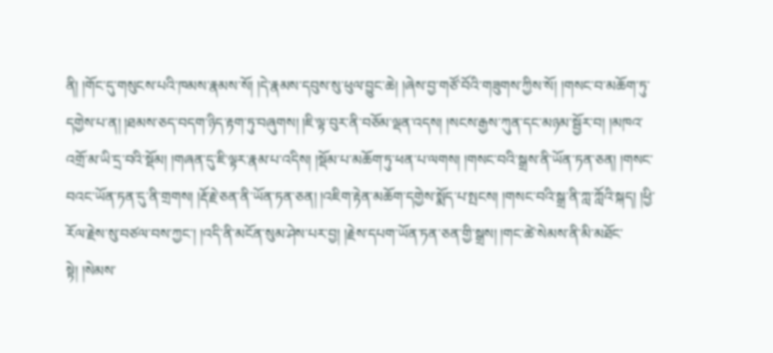ནི། །གོང་དུ་གསུངས་པའི་ཁམས་རྣམས་སོ། །དེ་རྣམས་དབུས་སུ་ཕུལ་བྱུང་ཆེ། །ཞེས་བྱ་གཙོ་བོའི་གཟུགས་ཀྱིས་སོ། །གསང་བ་མཆོག་ཏུ་དགྱེས་པ་ན། །ཐམས་ཅད་བདག་ཉིད་རྟག་ཏུ་བཞུགས། །ཇི་ལྟ་བུར་ནི་བཅོམ་ལྡན་འདས། །སངས་རྒྱས་ཀུན་དང་མཉམ་སྦྱོར་བ། །མཁའ་འགྲོ་མ་ཡི་དྲ་བའི་སྡོམ། །གཞན་དུ་ཇི་ལྟར་རྣམ་པ་འདིས། །སྡོམ་པ་མཆོག་ཏུ་ཕན་པ་ལགས། །གསང་བའི་སྒྲས་ནི་ཡོན་ཏན་ཅན། །གསང་བའང་ཡོན་ཏན་དུ་ནི་གྲགས། །རྡོ་རྗེ་ཅན་ནི་ཡོན་ཏན་ཅན། །འཇིག་རྟེན་མཆོག་དགྱེས་སྨོད་པ་སྤངས། །གསང་བའི་སྒྲ་ནི་ཀླ་ཀློའི་སྐད། །ཕྱི་རོལ་རྗེས་སུ་བཙལ་བས་ཀྱང་། །འདི་ནི་མངོན་སུམ་ཤེས་པར་བྱ། །རྗེས་དཔག་ཡོན་ཏན་ཅན་གྱི་སྒྲས། །གང་ཚེ་སེམས་ནི་མི་མཐོང་སྟེ། །སེམས་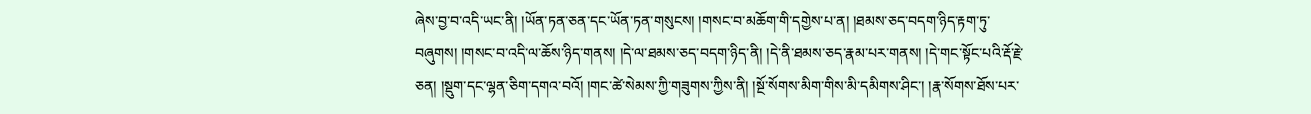ཞེས་བྱ་བ་འདི་ཡང་ནི། །ཡོན་ཏན་ཅན་དང་ཡོན་ཏན་གསུངས། །གསང་བ་མཆོག་གི་དགྱེས་པ་ན། །ཐམས་ཅད་བདག་ཉིད་རྟག་ཏུ་བཞུགས། །གསང་བ་འདི་ལ་ཆོས་ཉིད་གནས། །དེ་ལ་ཐམས་ཅད་བདག་ཉིད་ནི། །དེ་ནི་ཐམས་ཅད་རྣམ་པར་གནས། །དེ་གང་སྟོང་པའི་རྡོ་རྗེ་ཅན། །སྡུག་དང་ལྷན་ཅིག་དགའ་བའོ། །གང་ཚེ་སེམས་ཀྱི་གཟུགས་ཀྱིས་ནི། །སྔོ་སོགས་མིག་གིས་མི་དམིགས་ཤིང་། །རྣ་སོགས་ཐོས་པར་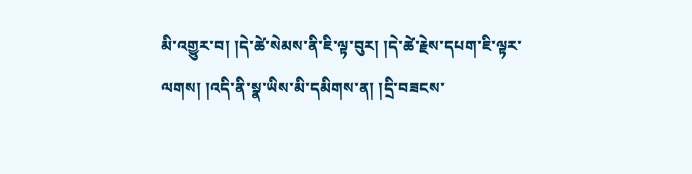མི་འགྱུར་བ། །དེ་ཚེ་སེམས་ནི་ཇི་ལྟ་བུར། །དེ་ཚེ་རྗེས་དཔག་ཇི་ལྟར་ལགས། །འདི་ནི་སྣ་ཡིས་མི་དམིགས་ན། །དྲི་བཟངས་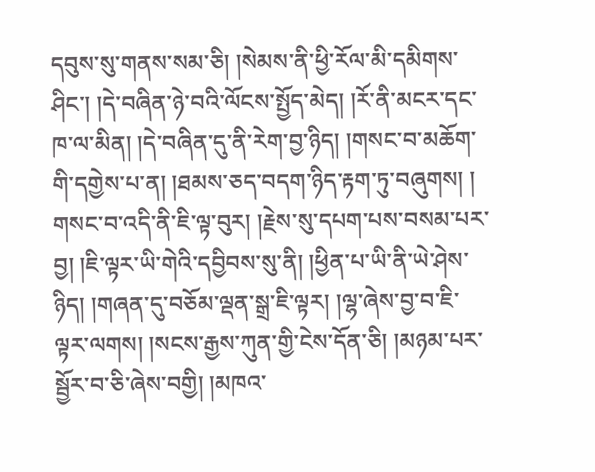དབུས་སུ་གནས་སམ་ཅི། །སེམས་ནི་ཕྱི་རོལ་མི་དམིགས་ཤིང་། །དེ་བཞིན་ཉེ་བའི་ལོངས་སྤྱོད་མེད། །རོ་ནི་མངར་དང་ཁ་ལ་མིན། །དེ་བཞིན་དུ་ནི་རེག་བྱ་ཉིད། །གསང་བ་མཆོག་གི་དགྱེས་པ་ན། །ཐམས་ཅད་བདག་ཉིད་རྟག་ཏུ་བཞུགས། །
གསང་བ་འདི་ནི་ཇི་ལྟ་བུར། །རྗེས་སུ་དཔག་པས་བསམ་པར་བྱ། །ཇི་ལྟར་ཡི་གེའི་དབྱིབས་སུ་ནི། །ཕྱིན་པ་ཡི་ནི་ཡེ་ཤེས་ཉིད། །གཞན་དུ་བཅོམ་ལྡན་སྒྲ་ཇི་ལྟར། །ལྷ་ཞེས་བྱ་བ་ཇི་ལྟར་ལགས། །སངས་རྒྱས་ཀུན་གྱི་ངེས་དོན་ཅི། །མཉམ་པར་སྦྱོར་བ་ཅི་ཞེས་བགྱི། །མཁའ་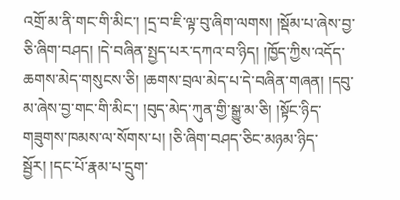འགྲོ་མ་ནི་གང་གི་མིང་། །དྲ་བ་ཇི་ལྟ་བུ་ཞིག་ལགས། །སྡོམ་པ་ཞེས་བྱ་ཅི་ཞིག་བཤད། །དེ་བཞིན་སྤྱད་པར་དཀའ་བ་ཉིད། །ཁྱོད་ཀྱིས་འདོད་ཆགས་མེད་གསུངས་ཅི། །ཆགས་བྲལ་མེད་པ་དེ་བཞིན་གཞན། །དབུ་མ་ཞེས་བྱ་གང་གི་མིང་། །བུད་མེད་ཀུན་གྱི་སྒྱུ་མ་ཅི། །སྟོང་ཉིད་གཟུགས་ཁམས་ལ་སོགས་པ། །ཅི་ཞིག་བཤད་ཅིང་མཉམ་ཉིད་སྦྱོར། །དང་པོ་རྣམ་པ་དྲུག་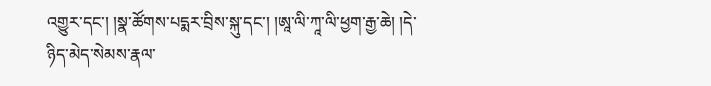འགྱུར་དང་། །སྣ་ཚོགས་པདྨར་བྲིས་སྐུ་དང་། །ཨཱ་ལི་ཀཱ་ལི་ཕྱག་རྒྱ་ཆེ། །དེ་ཉིད་མེད་སེམས་རྣལ་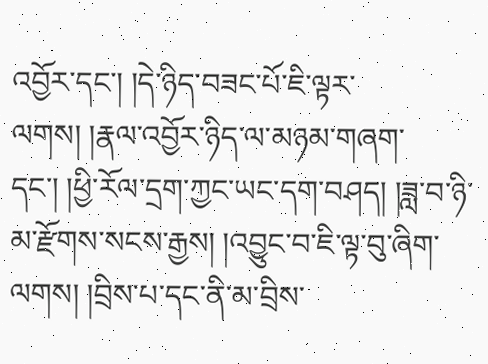འབྱོར་དང་། །དེ་ཉིད་བཟང་པོ་ཇི་ལྟར་ལགས། །རྣལ་འབྱོར་ཉིད་ལ་མཉམ་གཞག་དང་། །ཕྱི་རོལ་དྲག་ཀྱང་ཡང་དག་བཤད། །ཟླ་བ་ཉི་མ་རྫོགས་སངས་རྒྱས། །འབྱུང་བ་ཇི་ལྟ་བུ་ཞིག་ལགས། །བྲིས་པ་དང་ནི་མ་བྲིས་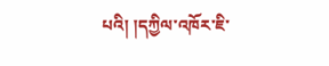པའི། །དཀྱིལ་འཁོར་ཇི་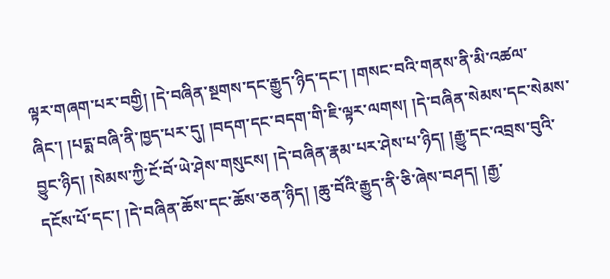ལྟར་གཞག་པར་བགྱི། །དེ་བཞིན་སྔགས་དང་རྒྱུད་ཉིད་དང་། །གསང་བའི་གནས་ནི་མི་འཚལ་ཞིང་། །པདྨ་བཞི་ནི་ཁྱད་པར་དུ། །བདག་དང་བདག་གི་ཇི་ལྟར་ལགས། །དེ་བཞིན་སེམས་དང་སེམས་བྱུང་ཉིད། །སེམས་ཀྱི་ངོ་བོ་ཡེ་ཤེས་གསུངས། །དེ་བཞིན་རྣམ་པར་ཤེས་པ་ཉིད། །རྒྱུ་དང་འབྲས་བུའི་དངོས་པོ་དང་། །དེ་བཞིན་ཆོས་དང་ཆོས་ཅན་ཉིད། །ཆུ་བོའི་རྒྱུད་ནི་ཅི་ཞེས་བཤད། །རྒྱ་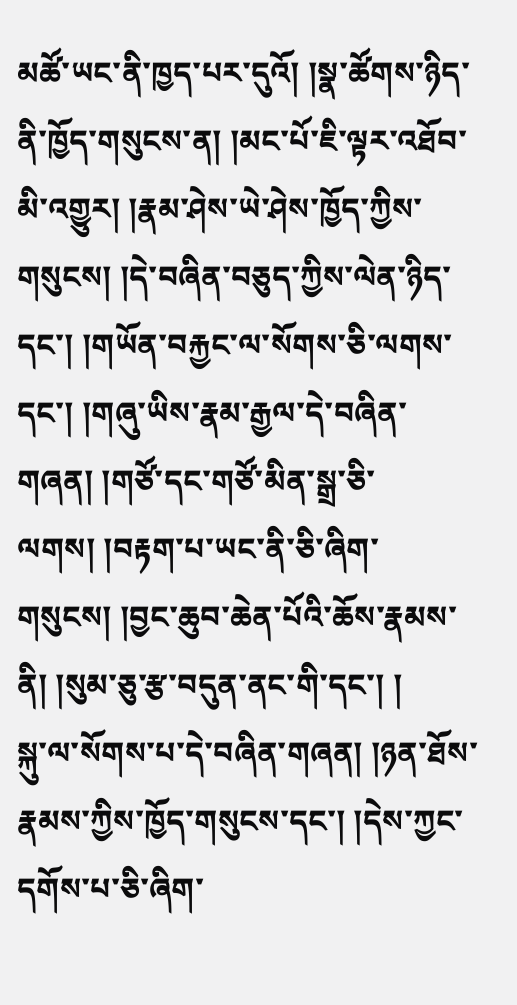མཚོ་ཡང་ནི་ཁྱད་པར་དུའོ། །སྣ་ཚོགས་ཉིད་ནི་ཁྱོད་གསུངས་ན། །མང་པོ་ཇི་ལྟར་འཐོབ་མི་འགྱུར། །རྣམ་ཤེས་ཡེ་ཤེས་ཁྱོད་ཀྱིས་གསུངས། །དེ་བཞིན་བཅུད་ཀྱིས་ལེན་ཉིད་དང་། །གཡོན་བརྐྱང་ལ་སོགས་ཅི་ལགས་དང་། །གཞུ་ཡིས་རྣམ་རྒྱལ་དེ་བཞིན་གཞན། །གཙོ་དང་གཙོ་མིན་སྒྲ་ཅི་ལགས། །བརྟག་པ་ཡང་ནི་ཅི་ཞིག་གསུངས། །བྱང་ཆུབ་ཆེན་པོའི་ཆོས་རྣམས་ནི། །སུམ་ཅུ་རྩ་བདུན་ནང་གི་དང་། །
སྐུ་ལ་སོགས་པ་དེ་བཞིན་གཞན། །ཉན་ཐོས་རྣམས་ཀྱིས་ཁྱོད་གསུངས་དང་། །དེས་ཀྱང་དགོས་པ་ཅི་ཞིག་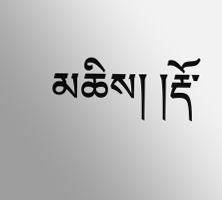མཆིས། །རྡོ་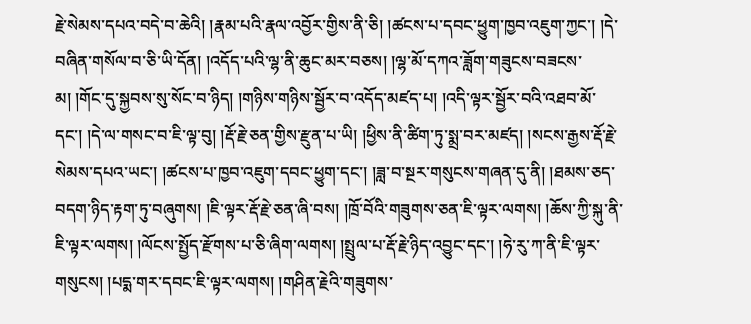རྗེ་སེམས་དཔའ་བདེ་བ་ཆེའི། །རྣམ་པའི་རྣལ་འབྱོར་གྱིས་ནི་ཅི། །ཚངས་པ་དབང་ཕྱུག་ཁྱབ་འཇུག་ཀྱང་། །དེ་བཞིན་གསོལ་བ་ཅི་ཡི་དོན། །འདོད་པའི་ལྷ་ནི་ཆུང་མར་བཅས། །ལྷ་མོ་དཀའ་ཟློག་གཟུངས་བཟངས་མ། །གོང་དུ་སྐྱབས་སུ་སོང་བ་ཉིད། །གཉིས་གཉིས་སྦྱོར་བ་འདོད་མཛད་པ། །འདི་ལྟར་སྦྱོར་བའི་འཐབ་མོ་དང་། །དེ་ལ་གསང་བ་ཇི་ལྟ་བུ། །རྡོ་རྗེ་ཅན་གྱིས་རྫུན་པ་ཡི། །ཕྱིས་ནི་ཚིག་ཏུ་སྨྲ་བར་མཛད། །སངས་རྒྱས་རྡོ་རྗེ་སེམས་དཔའ་ཡང་། །ཚངས་པ་ཁྱབ་འཇུག་དབང་ཕྱུག་དང་། །ཟླ་བ་སྔར་གསུངས་གཞན་དུ་ནི། །ཐམས་ཅད་བདག་ཉིད་རྟག་ཏུ་བཞུགས། །ཇི་ལྟར་རྡོ་རྗེ་ཅན་ཞི་བས། །ཁྲོ་བོའི་གཟུགས་ཅན་ཇི་ལྟར་ལགས། །ཆོས་ཀྱི་སྐུ་ནི་ཇི་ལྟར་ལགས། །ལོངས་སྤྱོད་རྫོགས་པ་ཅི་ཞིག་ལགས། །སྤྲུལ་པ་རྡོ་རྗེ་ཉིད་འབྱུང་དང་། །ཧེ་རུ་ཀ་ནི་ཇི་ལྟར་གསུངས། །པདྨ་གར་དབང་ཇི་ལྟར་ལགས། །གཤིན་རྗེའི་གཟུགས་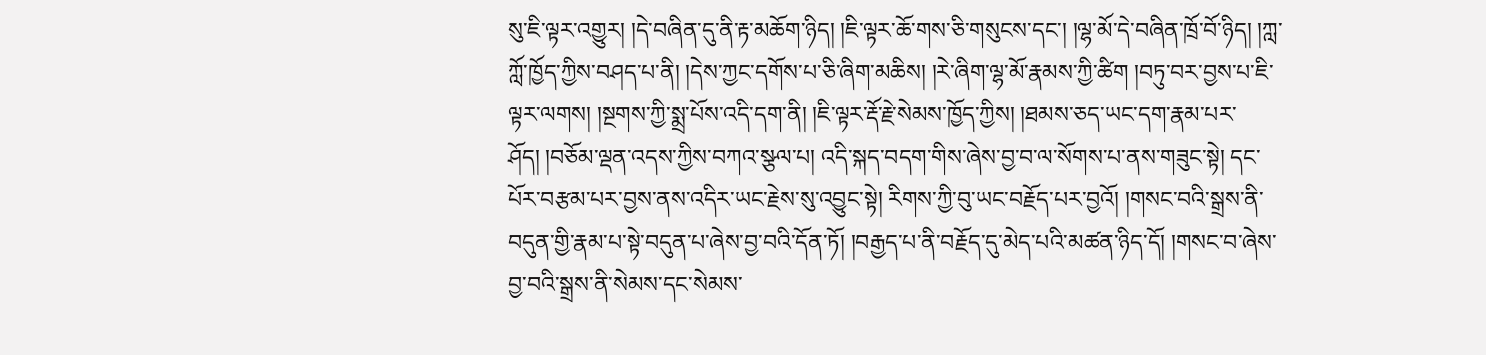སུ་ཇི་ལྟར་འགྱུར། །དེ་བཞིན་དུ་ནི་རྟ་མཆོག་ཉིད། །ཇི་ལྟར་ཆོ་གས་ཅི་གསུངས་དང་། །ལྷ་མོ་དེ་བཞིན་ཁྲོ་བོ་ཉིད། །ཀླ་ཀློ་ཁྱོད་ཀྱིས་བཤད་པ་ནི། །དེས་ཀྱང་དགོས་པ་ཅི་ཞིག་མཆིས། །རེ་ཞིག་ལྷ་མོ་རྣམས་ཀྱི་ཚིག །བཏུ་བར་བྱས་པ་ཇི་ལྟར་ལགས། །སྔགས་ཀྱི་སྨྲ་པོས་འདི་དག་ནི། །ཇི་ལྟར་རྡོ་རྗེ་སེམས་ཁྱོད་ཀྱིས། །ཐམས་ཅད་ཡང་དག་རྣམ་པར་ཤོད། །བཅོམ་ལྡན་འདས་ཀྱིས་བཀའ་སྩལ་པ། འདི་སྐད་བདག་གིས་ཞེས་བྱ་བ་ལ་སོགས་པ་ནས་གཟུང་སྟེ། དང་པོར་བརྩམ་པར་བྱས་ནས་འདིར་ཡང་རྗེས་སུ་འབྱུང་སྟེ། རིགས་ཀྱི་བུ་ཡང་བརྗོད་པར་བྱའོ། །གསང་བའི་སྒྲས་ནི་བདུན་གྱི་རྣམ་པ་སྟེ་བདུན་པ་ཞེས་བྱ་བའི་དོན་ཏོ། །བརྒྱད་པ་ནི་བརྗོད་དུ་མེད་པའི་མཚན་ཉིད་དོ། །གསང་བ་ཞེས་བྱ་བའི་སྒྲས་ནི་སེམས་དང་སེམས་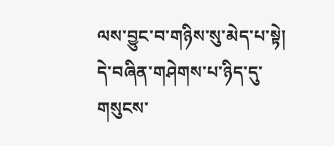ལས་བྱུང་བ་གཉིས་སུ་མེད་པ་སྟེ། དེ་བཞིན་གཤེགས་པ་ཉིད་དུ་གསུངས་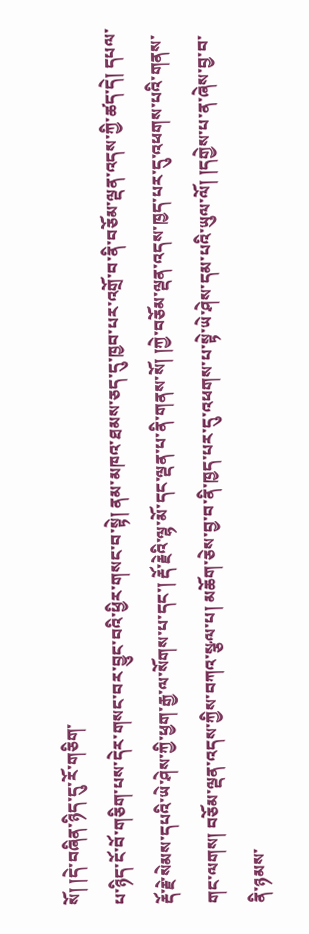སོ། །དེ་བཞིན་ཉིད་དུ་རོ་གཅིག་
པ་ཉིད་ངོ་བོ་གཅིག་པས་དེར་གསང་བར་བྱུང་བའི་ཕྱིར་གསང་བ་སྟེ། ནམ་མཁའ་ཐམས་ཅད་དུ་ཁྱབ་པར་འགྲོ་བ་ནི་བཅོམ་ལྡན་འདས་ཀྱི་ཚད་དེ། དཔལ་རྡོ་རྗེ་སེམས་དཔའི་ཡེ་ཤེས་ཀྱི་ཕྱག་རྒྱ་ལ་སོགས་པ་དང་། རྡོ་རྗེའི་ལྷ་མོ་དང་ལྡན་པ་ནི་གནས་སོ། །ཀྱེ་བཅོམ་ལྡན་འདས་ཁྱད་པར་དུ་འཕགས་པའི་གནས་གང་ལགས། བཅོམ་ལྡན་འདས་ཀྱིས་བཀའ་སྩལ་པ། མཆོག་ཅེས་བྱ་བ་ནི་ཁྱད་པར་དུ་འཕགས་པ་སྟེ་ཡེ་ཤེས་དམ་པའི་ཡུལ་ལོ། །དགྱེས་པ་ན་ཞེས་བྱ་བ་ནི་ཉམས་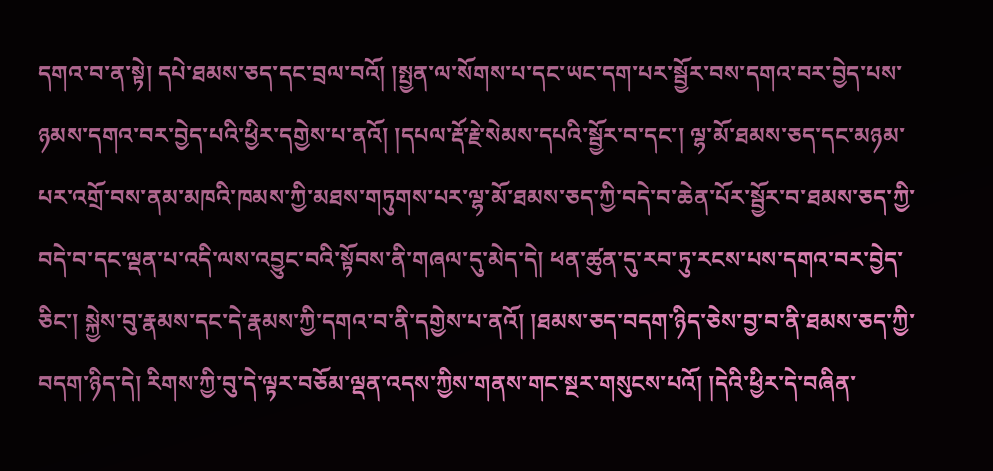དགའ་བ་ན་སྟེ། དཔེ་ཐམས་ཅད་དང་བྲལ་བའོ། །སྤྱན་ལ་སོགས་པ་དང་ཡང་དག་པར་སྦྱོར་བས་དགའ་བར་བྱེད་པས་ཉམས་དགའ་བར་བྱེད་པའི་ཕྱིར་དགྱེས་པ་ནའོ། །དཔལ་རྡོ་རྗེ་སེམས་དཔའི་སྦྱོར་བ་དང་། ལྷ་མོ་ཐམས་ཅད་དང་མཉམ་པར་འགྲོ་བས་ནམ་མཁའི་ཁམས་ཀྱི་མཐས་གཏུགས་པར་ལྷ་མོ་ཐམས་ཅད་ཀྱི་བདེ་བ་ཆེན་པོར་སྦྱོར་བ་ཐམས་ཅད་ཀྱི་བདེ་བ་དང་ལྡན་པ་འདི་ལས་འབྱུང་བའི་སྟོབས་ནི་གཞལ་དུ་མེད་དེ། ཕན་ཚུན་དུ་རབ་ཏུ་རངས་པས་དགའ་བར་བྱེད་ཅིང་། སྐྱེས་བུ་རྣམས་དང་དེ་རྣམས་ཀྱི་དགའ་བ་ནི་དགྱེས་པ་ནའོ། །ཐམས་ཅད་བདག་ཉིད་ཅེས་བྱ་བ་ནི་ཐམས་ཅད་ཀྱི་བདག་ཉིད་དེ། རིགས་ཀྱི་བུ་དེ་ལྟར་བཅོམ་ལྡན་འདས་ཀྱིས་གནས་གང་སྔར་གསུངས་པའོ། །དེའི་ཕྱིར་དེ་བཞིན་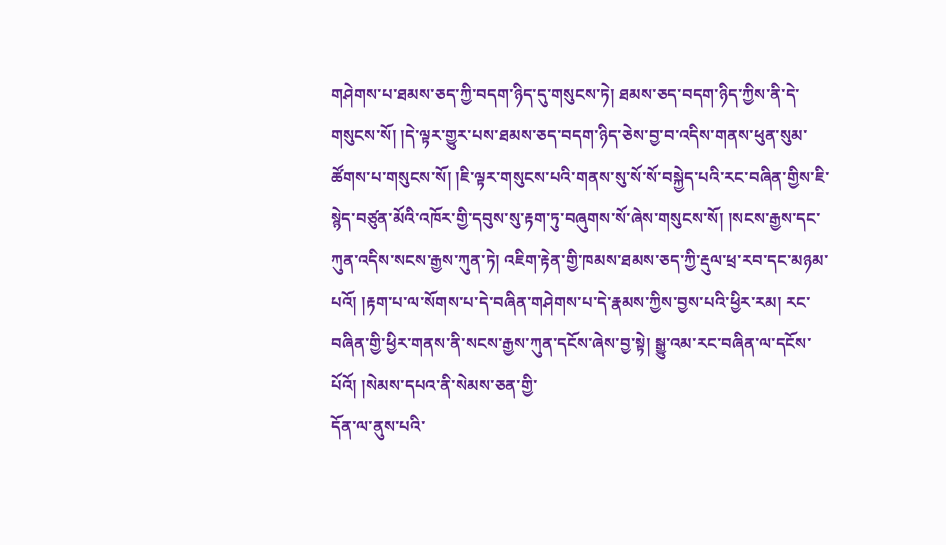གཤེགས་པ་ཐམས་ཅད་ཀྱི་བདག་ཉིད་དུ་གསུངས་ཏེ། ཐམས་ཅད་བདག་ཉིད་ཀྱིས་ནི་དེ་གསུངས་སོ། །དེ་ལྟར་གྱུར་པས་ཐམས་ཅད་བདག་ཉིད་ཅེས་བྱ་བ་འདིས་གནས་ཕུན་སུམ་ཚོགས་པ་གསུངས་སོ། །ཇི་ལྟར་གསུངས་པའི་གནས་སུ་སོ་སོ་བསྐྱེད་པའི་རང་བཞིན་གྱིས་ཇི་སྙེད་བཙུན་མོའི་འཁོར་གྱི་དབུས་སུ་རྟག་ཏུ་བཞུགས་སོ་ཞེས་གསུངས་སོ། །སངས་རྒྱས་དང་ཀུན་འདིས་སངས་རྒྱས་ཀུན་ཏེ། འཇིག་རྟེན་གྱི་ཁམས་ཐམས་ཅད་ཀྱི་རྡུལ་ཕྲ་རབ་དང་མཉམ་པའོ། །རྟག་པ་ལ་སོགས་པ་དེ་བཞིན་གཤེགས་པ་དེ་རྣམས་ཀྱིས་བྱས་པའི་ཕྱིར་རམ། རང་བཞིན་གྱི་ཕྱིར་གནས་ནི་སངས་རྒྱས་ཀུན་དངོས་ཞེས་བྱ་སྟེ། སྒྱུ་འམ་རང་བཞིན་ལ་དངོས་པོའོ། །སེམས་དཔའ་ནི་སེམས་ཅན་གྱི་
དོན་ལ་ནུས་པའི་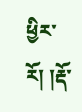ཕྱིར་རོ། །རྡོ་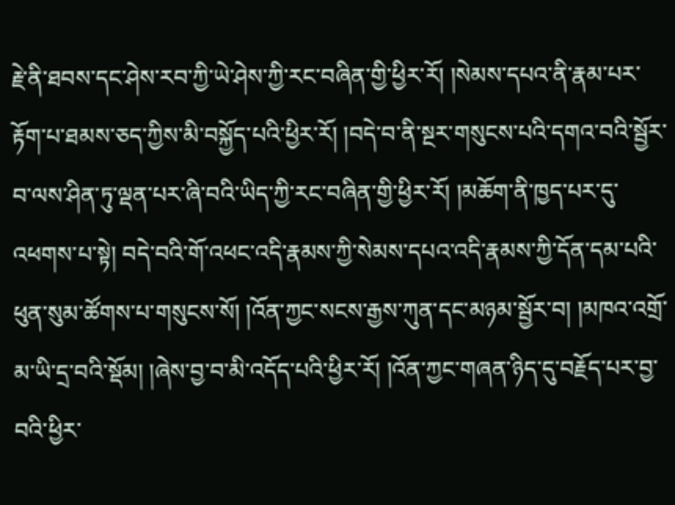རྗེ་ནི་ཐབས་དང་ཤེས་རབ་ཀྱི་ཡེ་ཤེས་ཀྱི་རང་བཞིན་གྱི་ཕྱིར་རོ། །སེམས་དཔའ་ནི་རྣམ་པར་རྟོག་པ་ཐམས་ཅད་ཀྱིས་མི་བསྐྱོད་པའི་ཕྱིར་རོ། །བདེ་བ་ནི་སྔར་གསུངས་པའི་དགའ་བའི་སྦྱོར་བ་ལས་ཤིན་ཏུ་ལྡན་པར་ཞི་བའི་ཡིད་ཀྱི་རང་བཞིན་གྱི་ཕྱིར་རོ། །མཆོག་ནི་ཁྱད་པར་དུ་འཕགས་པ་སྟེ། བདེ་བའི་གོ་འཕང་འདི་རྣམས་ཀྱི་སེམས་དཔའ་འདི་རྣམས་ཀྱི་དོན་དམ་པའི་ཕུན་སུམ་ཚོགས་པ་གསུངས་སོ། །འོན་ཀྱང་སངས་རྒྱས་ཀུན་དང་མཉམ་སྦྱོར་བ། །མཁའ་འགྲོ་མ་ཡི་དྲ་བའི་སྡོམ། །ཞེས་བྱ་བ་མི་འདོད་པའི་ཕྱིར་རོ། །འོན་ཀྱང་གཞན་ཉིད་དུ་བརྗོད་པར་བྱ་བའི་ཕྱིར་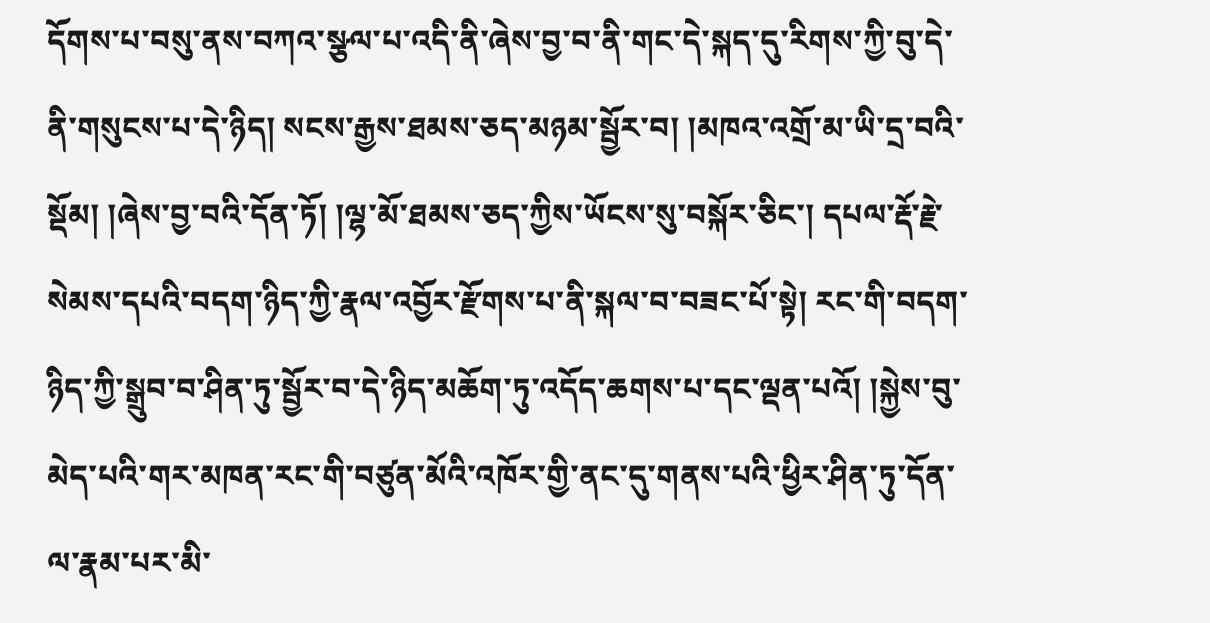དོགས་པ་བསུ་ནས་བཀའ་སྩལ་པ་འདི་ནི་ཞེས་བྱ་བ་ནི་གང་དེ་སྐད་དུ་རིགས་ཀྱི་བུ་དེ་ནི་གསུངས་པ་དེ་ཉིད། སངས་རྒྱས་ཐམས་ཅད་མཉམ་སྦྱོར་བ། །མཁའ་འགྲོ་མ་ཡི་དྲ་བའི་སྡོམ། །ཞེས་བྱ་བའི་དོན་ཏོ། །ལྷ་མོ་ཐམས་ཅད་ཀྱིས་ཡོངས་སུ་བསྐོར་ཅིང་། དཔལ་རྡོ་རྗེ་སེམས་དཔའི་བདག་ཉིད་ཀྱི་རྣལ་འབྱོར་རྫོགས་པ་ནི་སྐལ་བ་བཟང་པོ་སྟེ། རང་གི་བདག་ཉིད་ཀྱི་སྒྲུབ་བ་ཤིན་ཏུ་སྦྱོར་བ་དེ་ཉིད་མཆོག་ཏུ་འདོད་ཆགས་པ་དང་ལྡན་པའོ། །སྐྱེས་བུ་མེད་པའི་གར་མཁན་རང་གི་བཙུན་མོའི་འཁོར་གྱི་ནང་དུ་གནས་པའི་ཕྱིར་ཤིན་ཏུ་དོན་ལ་རྣམ་པར་མི་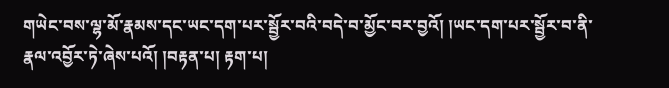གཡེང་བས་ལྷ་མོ་རྣམས་དང་ཡང་དག་པར་སྦྱོར་བའི་བདེ་བ་མྱོང་བར་བྱའོ། །ཡང་དག་པར་སྦྱོར་བ་ནི་རྣལ་འབྱོར་ཏེ་ཞེས་པའོ། །བརྟན་པ། རྟག་པ།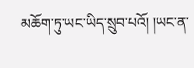མཆོག་ཏུ་ཡང་ཡིད་སྲུབ་པའོ། །ཡང་ན་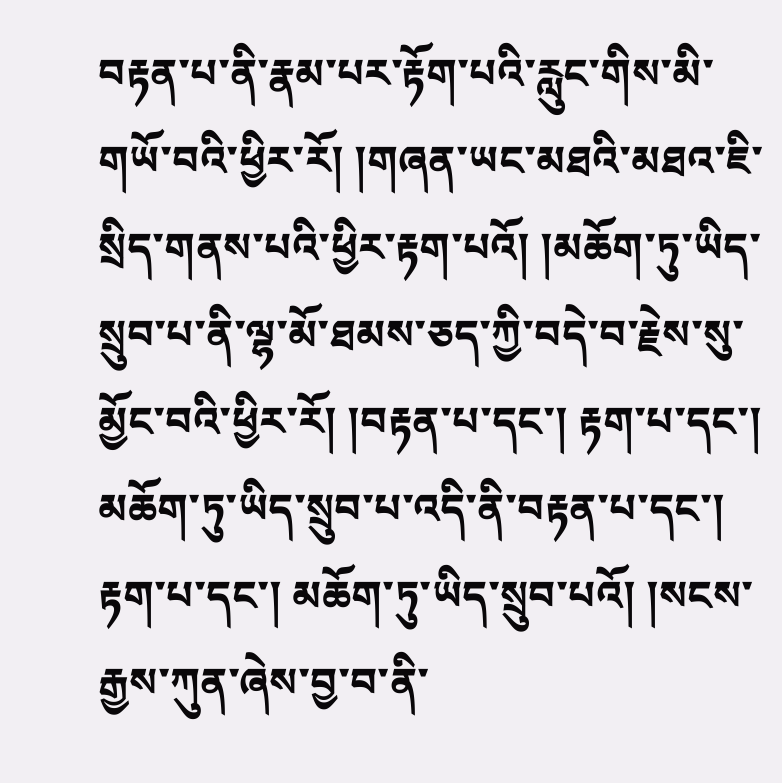བརྟན་པ་ནི་རྣམ་པར་རྟོག་པའི་རླུང་གིས་མི་གཡོ་བའི་ཕྱིར་རོ། །གཞན་ཡང་མཐའི་མཐའ་ཇི་སྲིད་གནས་པའི་ཕྱིར་རྟག་པའོ། །མཆོག་ཏུ་ཡིད་སྲུབ་པ་ནི་ལྷ་མོ་ཐམས་ཅད་ཀྱི་བདེ་བ་རྗེས་སུ་མྱོང་བའི་ཕྱིར་རོ། །བརྟན་པ་དང་། རྟག་པ་དང་། མཆོག་ཏུ་ཡིད་སྲུབ་པ་འདི་ནི་བརྟན་པ་དང་། རྟག་པ་དང་། མཆོག་ཏུ་ཡིད་སྲུབ་པའོ། །སངས་རྒྱས་ཀུན་ཞེས་བྱ་བ་ནི་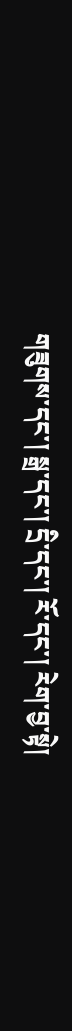གཟུགས་དང་། སྒྲ་དང་། དྲི་དང་། རོ་དང་། རེག་བྱ་སྟེ།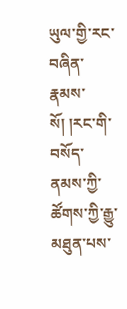ཡུལ་གྱི་རང་བཞིན་རྣམས་སོ། །རང་གི་བསོད་ནམས་ཀྱི་ཚོགས་ཀྱི་རྒྱུ་མཐུན་པས་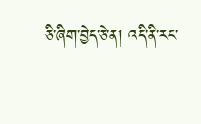ཅི་ཞིག་བྱེད་ཅེ་ན། འདི་ནི་རང་